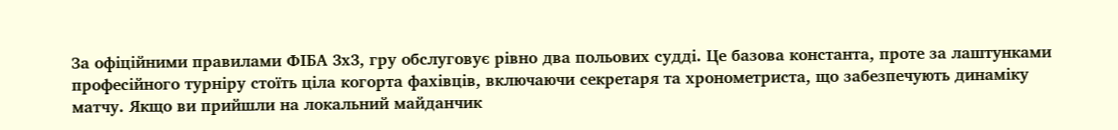За офіційними правилами ФІБА 3х3, гру обслуговує рівно два польових судді. Це базова константа, проте за лаштунками професійного турніру стоїть ціла когорта фахівців, включаючи секретаря та хронометриста, що забезпечують динаміку матчу. Якщо ви прийшли на локальний майданчик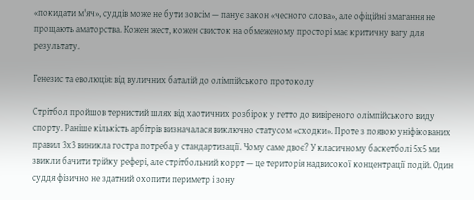«покидати м'яч», суддів може не бути зовсім — панує закон «чесного слова», але офіційні змагання не прощають аматорства. Кожен жест, кожен свисток на обмеженому просторі має критичну вагу для результату.

Генезис та еволюція: від вуличних баталій до олімпійського протоколу

Стрітбол пройшов тернистий шлях від хаотичних розбірок у гетто до вивіреного олімпійського виду спорту. Раніше кількість арбітрів визначалася виключно статусом «сходки». Проте з появою уніфікованих правил 3х3 виникла гостра потреба у стандартизації. Чому саме двоє? У класичному баскетболі 5х5 ми звикли бачити трійку рефері, але стрітбольний коррт — це територія надвисокої концентрації подій. Один суддя фізично не здатний охопити периметр і зону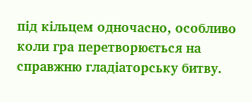під кільцем одночасно, особливо коли гра перетворюється на справжню гладіаторську битву.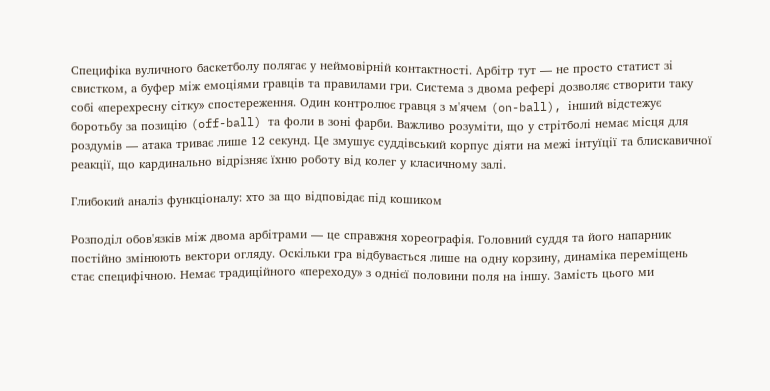Специфіка вуличного баскетболу полягає у неймовірній контактності. Арбітр тут — не просто статист зі свистком, а буфер між емоціями гравців та правилами гри. Система з двома рефері дозволяє створити таку собі «перехресну сітку» спостереження. Один контролює гравця з м'ячем (on-ball), інший відстежує боротьбу за позицію (off-ball) та фоли в зоні фарби. Важливо розуміти, що у стрітболі немає місця для роздумів — атака триває лише 12 секунд. Це змушує суддівський корпус діяти на межі інтуїції та блискавичної реакції, що кардинально відрізняє їхню роботу від колег у класичному залі.

Глибокий аналіз функціоналу: хто за що відповідає під кошиком

Розподіл обов'язків між двома арбітрами — це справжня хореографія. Головний суддя та його напарник постійно змінюють вектори огляду. Оскільки гра відбувається лише на одну корзину, динаміка переміщень стає специфічною. Немає традиційного «переходу» з однієї половини поля на іншу. Замість цього ми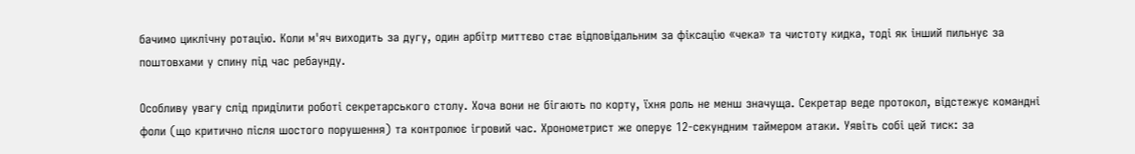бачимо циклічну ротацію. Коли м'яч виходить за дугу, один арбітр миттєво стає відповідальним за фіксацію «чека» та чистоту кидка, тоді як інший пильнує за поштовхами у спину під час ребаунду.

Особливу увагу слід приділити роботі секретарського столу. Хоча вони не бігають по корту, їхня роль не менш значуща. Секретар веде протокол, відстежує командні фоли (що критично після шостого порушення) та контролює ігровий час. Хронометрист же оперує 12-секундним таймером атаки. Уявіть собі цей тиск: за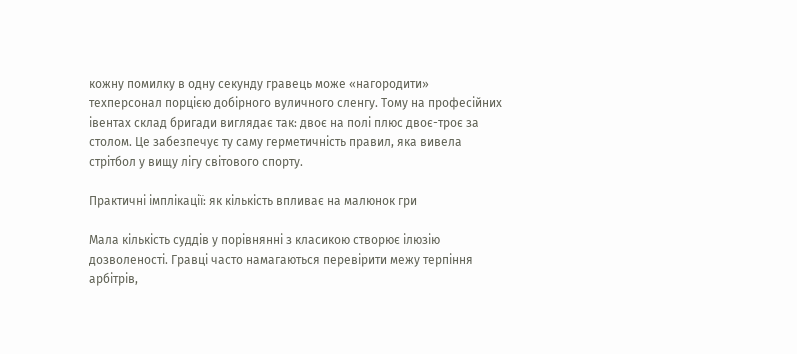кожну помилку в одну секунду гравець може «нагородити» техперсонал порцією добірного вуличного сленгу. Тому на професійних івентах склад бригади виглядає так: двоє на полі плюс двоє-троє за столом. Це забезпечує ту саму герметичність правил, яка вивела стрітбол у вищу лігу світового спорту.

Практичні імплікації: як кількість впливає на малюнок гри

Мала кількість суддів у порівнянні з класикою створює ілюзію дозволеності. Гравці часто намагаються перевірити межу терпіння арбітрів,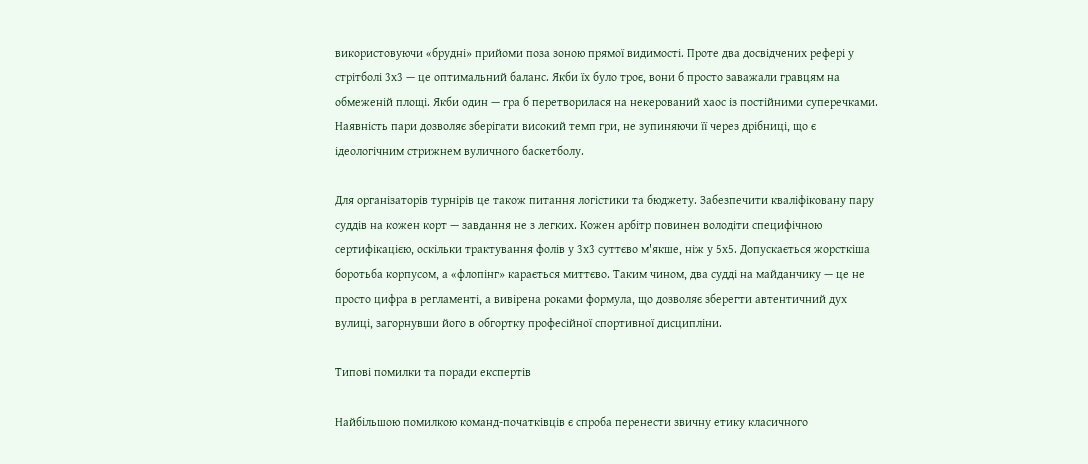використовуючи «брудні» прийоми поза зоною прямої видимості. Проте два досвідчених рефері у стрітболі 3х3 — це оптимальний баланс. Якби їх було троє, вони б просто заважали гравцям на обмеженій площі. Якби один — гра б перетворилася на некерований хаос із постійними суперечками. Наявність пари дозволяє зберігати високий темп гри, не зупиняючи її через дрібниці, що є ідеологічним стрижнем вуличного баскетболу.

Для організаторів турнірів це також питання логістики та бюджету. Забезпечити кваліфіковану пару суддів на кожен корт — завдання не з легких. Кожен арбітр повинен володіти специфічною сертифікацією, оскільки трактування фолів у 3х3 суттєво м'якше, ніж у 5х5. Допускається жорсткіша боротьба корпусом, а «флопінг» карається миттєво. Таким чином, два судді на майданчику — це не просто цифра в регламенті, а вивірена роками формула, що дозволяє зберегти автентичний дух вулиці, загорнувши його в обгортку професійної спортивної дисципліни.

Типові помилки та поради експертів

Найбільшою помилкою команд-початківців є спроба перенести звичну етику класичного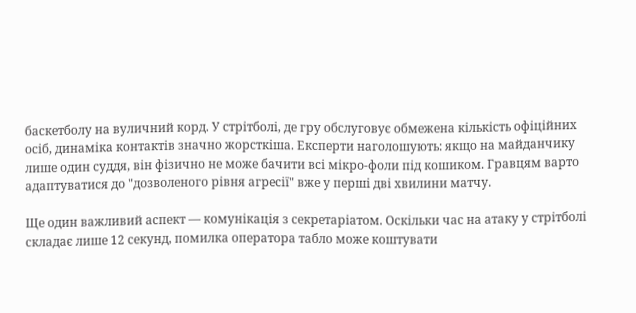баскетболу на вуличний корд. У стрітболі, де гру обслуговує обмежена кількість офіційних осіб, динаміка контактів значно жорсткіша. Експерти наголошують: якщо на майданчику лише один суддя, він фізично не може бачити всі мікро-фоли під кошиком. Гравцям варто адаптуватися до "дозволеного рівня агресії" вже у перші дві хвилини матчу.

Ще один важливий аспект — комунікація з секретаріатом. Оскільки час на атаку у стрітболі складає лише 12 секунд, помилка оператора табло може коштувати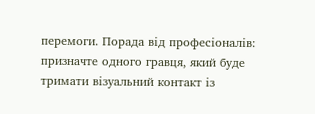перемоги. Порада від професіоналів: призначте одного гравця, який буде тримати візуальний контакт із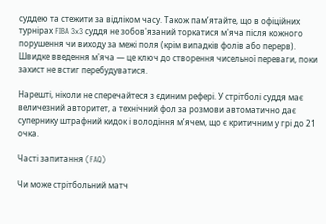суддею та стежити за відліком часу. Також пам’ятайте, що в офіційних турнірах FIBA 3x3 суддя не зобов'язаний торкатися м'яча після кожного порушення чи виходу за межі поля (крім випадків фолів або перерв). Швидке введення м'яча — це ключ до створення чисельної переваги, поки захист не встиг перебудуватися.

Нарешті, ніколи не сперечайтеся з єдиним рефері. У стрітболі суддя має величезний авторитет, а технічний фол за розмови автоматично дає супернику штрафний кидок і володіння м’ячем, що є критичним у грі до 21 очка.

Часті запитання (FAQ)

Чи може стрітбольний матч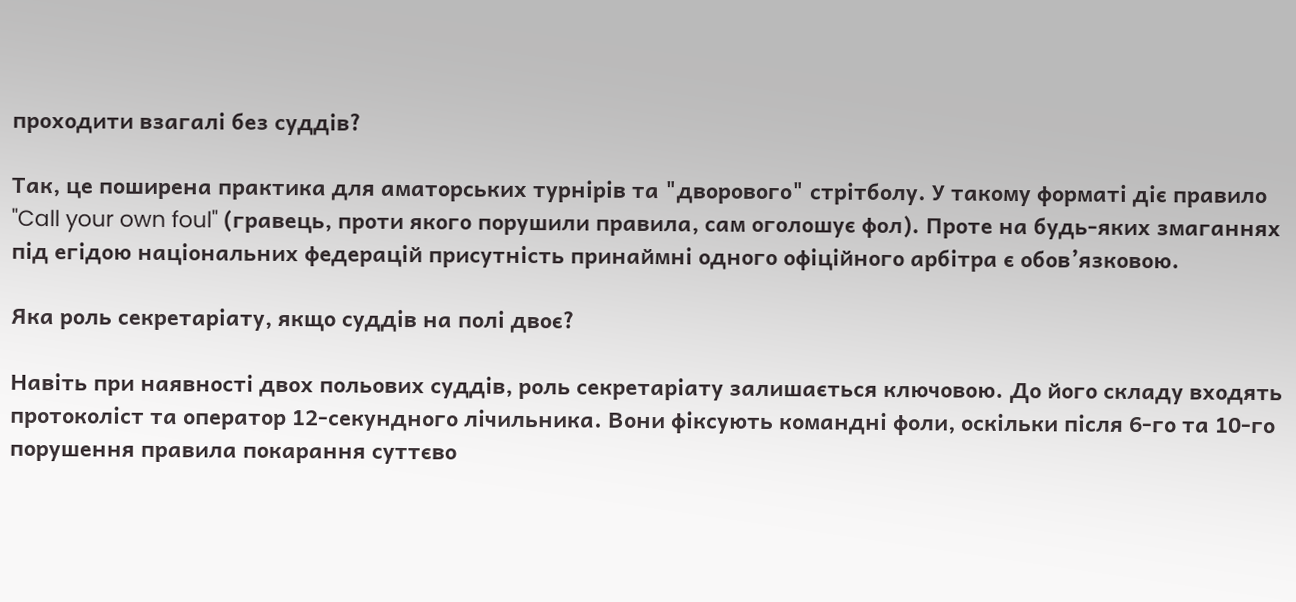проходити взагалі без суддів?

Так, це поширена практика для аматорських турнірів та "дворового" стрітболу. У такому форматі діє правило "Call your own foul" (гравець, проти якого порушили правила, сам оголошує фол). Проте на будь-яких змаганнях під егідою національних федерацій присутність принаймні одного офіційного арбітра є обов’язковою.

Яка роль секретаріату, якщо суддів на полі двоє?

Навіть при наявності двох польових суддів, роль секретаріату залишається ключовою. До його складу входять протоколіст та оператор 12-секундного лічильника. Вони фіксують командні фоли, оскільки після 6-го та 10-го порушення правила покарання суттєво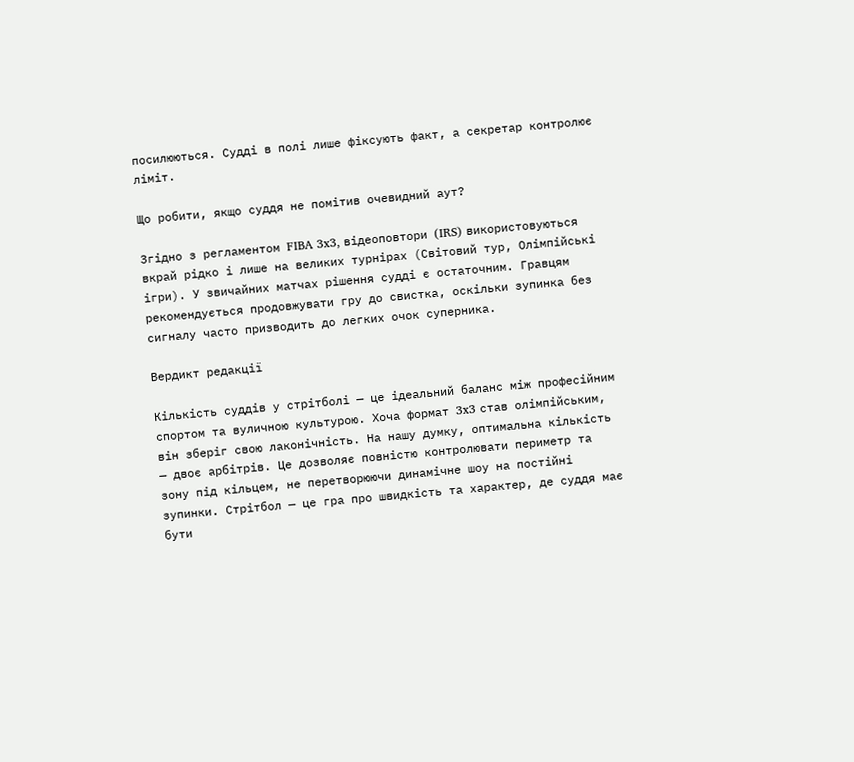посилюються. Судді в полі лише фіксують факт, а секретар контролює ліміт.

Що робити, якщо суддя не помітив очевидний аут?

Згідно з регламентом FIBA 3x3, відеоповтори (IRS) використовуються вкрай рідко і лише на великих турнірах (Світовий тур, Олімпійські ігри). У звичайних матчах рішення судді є остаточним. Гравцям рекомендується продовжувати гру до свистка, оскільки зупинка без сигналу часто призводить до легких очок суперника.

Вердикт редакції

Кількість суддів у стрітболі — це ідеальний баланс між професійним спортом та вуличною культурою. Хоча формат 3x3 став олімпійським, він зберіг свою лаконічність. На нашу думку, оптимальна кількість — двоє арбітрів. Це дозволяє повністю контролювати периметр та зону під кільцем, не перетворюючи динамічне шоу на постійні зупинки. Стрітбол — це гра про швидкість та характер, де суддя має бути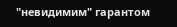"невидимим" гарантом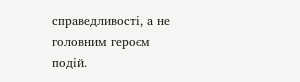справедливості, а не головним героєм подій.